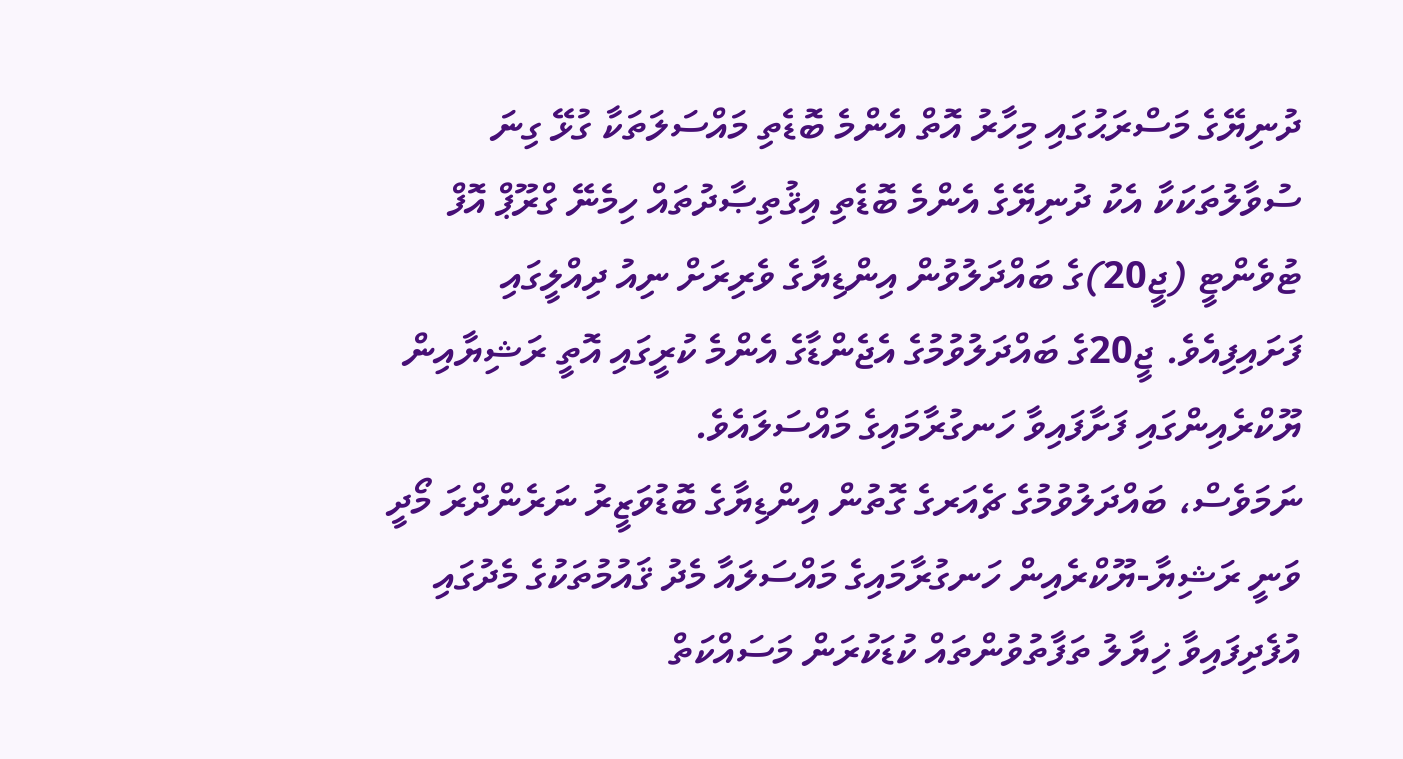ދުނިޔޭގެ މަސްރަޙުގައި މިހާރު އޮތް އެންމެ ބޮޑެތި މައްސަލަތަކާ ގުޅޭ ގިނަ ސުވާލުތަކަކާ އެކު ދުނިޔޭގެ އެންމެ ބޮޑެތި އިޤުތިޞާދުތައް ހިމެނޭ ގްރޫޕް އޮފް ޓުވެންޓީ (ޖީ20)ގެ ބައްދަލުވުން އިންޑިޔާގެ ވެރިރަށް ނިއު ދިއްލީގައި ފަށައިފިއެވެ. ޖީ20ގެ ބައްދަލުވުމުގެ އެޖެންޑާގެ އެންމެ ކުރީގައި އޮތީ ރަޝިޔާއިން ޔޫކްރެއިންގައި ފަށާފައިވާ ހަނގުރާމައިގެ މައްސަލައެވެ.
ނަމަވެސް، ބައްދަލުވުމުގެ ޗެއަރގެ ގޮތުން އިންޑިޔާގެ ބޮޑުވަޒީރު ނަރެންދްރަ މޯދީ ވަނީ ރަޝިޔާ-ޔޫކްރެއިން ހަނގުރާމައިގެ މައްސަލައާ މެދު ޤައުމުތަކުގެ މެދުގައި އުފެދިފައިވާ ޚިޔާލު ތަފާތުވުންތައް ކުޑަކުރަން މަސައްކަތް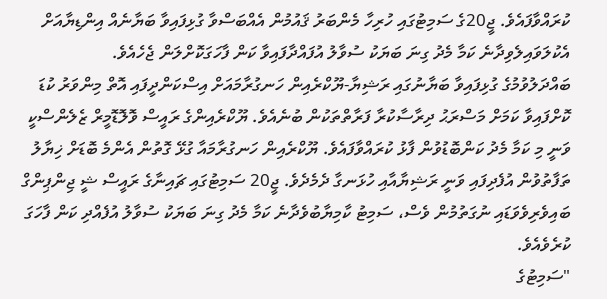ކުރައްވާފައެވެ. ޖީ20ގެ ސަމިޓުގައި ހުރިހާ މެންބަރު ޤައުމުން އެއްބަސްވާ ގުޅިފައިވާ ބަޔާނެއް އިންޑިޔާއަށް އެކުލަވައިލެވިދާނެ ކަމާ މެދު ގިނަ ބަޔަކު ސުވާލު އުފައްދާފައިވާ ކަން ފާހަގަކޮށްލަން ޖެހެއެވެ.
ބައްދަލުވުމުގެ ގުޅިފައިވާ ބަޔާނުގައި ރަޝިޔާ-ޔޫކްރެއިން ހަނގުރާމައަށް އިސްކަންދީފައި އޮތް މިންވަރު ކުޑަ ކޮށްފައިވާ ކަމަށް މަސްރަޙު ދިރާސާކުރާ ފަރާތްތަކުން ބުނެއެވެ. ޔޫކްރެއިންގެ ރައީސް ވޮލޮޑޮމީރް ޒެލެންސްކީ ވަނީ މި ކަމާ މެދު ކަންބޮޑުވުން ފާޅު ކުރައްވާފައެވެ. ޔޫކްރެއިން ހަނގުރާމައާ ގުޅޭ ގޮތުން އެންމެ ބޮޑަށް ޚިޔާލު ތަފާތުވުން އުފެދިފައި ވަނީ ރަޝިޔާއާއި ހުޅަނގާ ދެމެދެވެ. ޖީ20 ސަމިޓުގައި ޗައިނާގެ ރައީސް ޝީ ޖިންޕިންގް ބައިވެރިވެވަޑައި ނުގަތުމުން ވެސް، ސަމިޓު ކާމިޔާބުވެދާނެ ކަމާ މެދު ގިނަ ބަޔަކު ސުވާލު އުފެއްދި ކަން ފާހަގަ ކުރެވެއެވެ.
"ސަމިޓުގެ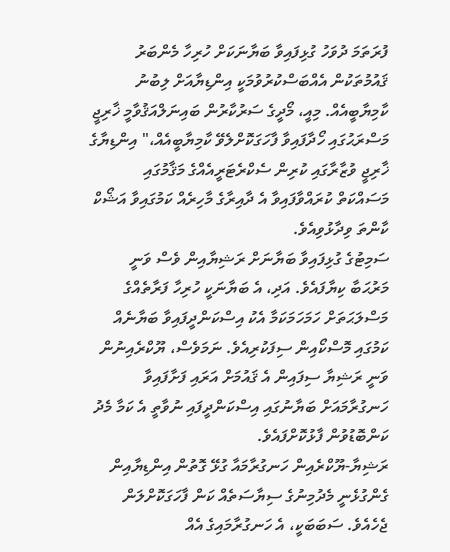ފުރަތަމަ ދުވަހު ގުޅިފައިވާ ބަޔާނަކަށް ހުރިހާ މެންބަރު ޤައުމުތަކުން އެއްބަސްކުރުވުމަކީ އިންޑިޔާއަށް ލިބުނު ކާމިޔާބީއެއް. މިއީ، މޯދީގެ ސަރުކާރުން ބައިނަލްއަޤުވާމީ ޚާރިޖީ މަސްރަޙުގައި ހޯދާފައިވާ ފާހަގަކޮށްލެވޭ ކާމިޔާބީއެއް،" އިންޑިޔާގެ ޚާރިޖީ ވުޒާރާގައި ކުރިން ސެކްރެޓަރީއެއްގެ މަޤާމުގައި މަސައްކަތް ކުރައްވާފައިވާ އެ ދާއިރާގެ މާހިރެއް ކަމުގައިވާ އަޝޯކް ކާންތަ ވިދާޅުވިއެވެ.
ސަމިޓުގެ ގުޅިފައިވާ ބަޔާނަށް ރަޝިޔާއިން ވެސް ވަނީ މަރުޙަބާ ކިޔާފައެވެ. އަދި، އެ ބަޔާނަކީ ހުރިހާ ފަރާތެއްގެ މަސްލަޙަތަށް ހަމަހަމަކަމާ އެކު އިސްކަންދީފައިވާ ބަޔާނެއް ކަމުގައި މޮސްކޯއިން ސިފަކުރިއެވެ. ނަމަވެސް، ޔޫކްރެއިނުން ވަނީ ރަޝިޔާ ސިފައިން އެ ޤައުމަށް އަރައި ފަށާފައިވާ ހަނގުރާމައަށް ބަޔާނުގައި އިސްކަންދީފައި ނުވާތީ އެ ކަމާ މެދު ކަންބޮޑުވުން ފާޅުކޮށްފައެވެ.
ރަޝިޔާ-ޔޫކްރެއިން ހަނގުރާމައާ ގުޅޭ ގޮތުން އިންޑިޔާއިން ގެންގުޅެނީ މެދުމިނުގެ ސިޔާސަތެއް ކަން ފާހަގަކޮށްލަން ޖެހެއެވެ. ސަބަބަކީ، އެ ހަނގުރާމައިގެ އެއް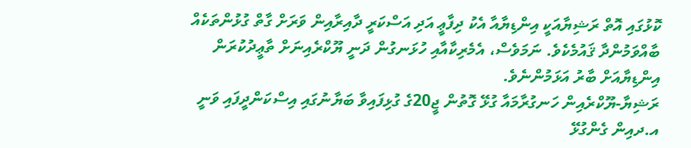ކޮޅުގައި އޮތް ރަޝިޔާއަކީ އިންޑިޔާއާ އެކު ދިފާޢީ އަދި އަސްކަރީ ދާއިރާއިން ވަރަށް ގާތް ގުޅުންތަކެއް ބާއްވަމުންދާ ޤައުމެކެވެ. ނަމަވެސް، އެމެރިކާއާއި ހުޅަނގުން ދަނީ ޔޫކްރެއިނަށް ތާޢީދުކުރަން އިންޑިޔާއަށް ބާރު އަޅަމުންނެވެ.
ރަޝިޔާ-ޔޫކްރެއިން ހަނގުރާމައާ ގުޅޭ ގޮތުން ޖީ20ގެ ގުޅިފައިވާ ބަޔާނުގައި އިސްކަންދީފައި ވަނީ އ.ދއިން ގެންގުޅޭ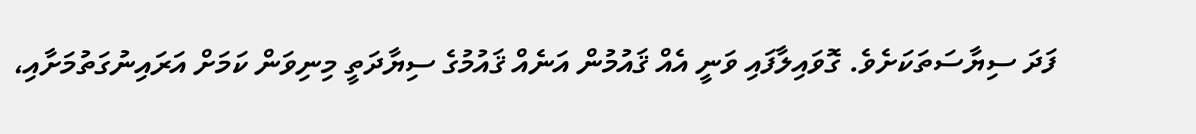ފަދަ ސިޔާސަތަކަށެވެ. ގޮވައިލާފައި ވަނީ އެއް ޤައުމުން އަނެއް ޤައުމުގެ ސިޔާދަތީ މިނިވަން ކަމަށް އަރައިނުގަތުމަށާއި،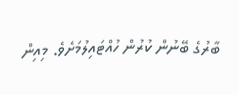ބާރުގެ ބޭނުން ކުރުން ހުއްޓައިލުމަށެވެ. މިއިން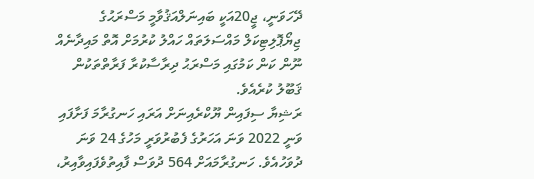ދޭހަވަނީ، ޖީ20އަކީ ބައިނަލްއަޤުވާމީ މަސްރަޙުގެ ޖިޔޯޕޮލިޓިކަލް މައްސަލަތައް ހައްލު ކުރުމަށް އޮތް މައިދާނެއް ނޫން ކަން ކަމުގައި މަސްރަޙު ދިރާސާކުރާ ފަރާތްތަކުން ޤަބޫލު ކުރެއެވެ.
ރަޝިޔާ ސިފައިން ޔޫކްރެއިނަށް އަރައި ހަނގުރާމަ ފަށާފައި ވަނީ 2022 ވަނަ އަހަރުގެ ފެބުރުވަރީ މަހުގެ 24 ވަނަ ދުވަހުއެވެ. ހަނގުރާމައަށް 564 ދުވަސް ފާއިތުވެފައިވާއިރު،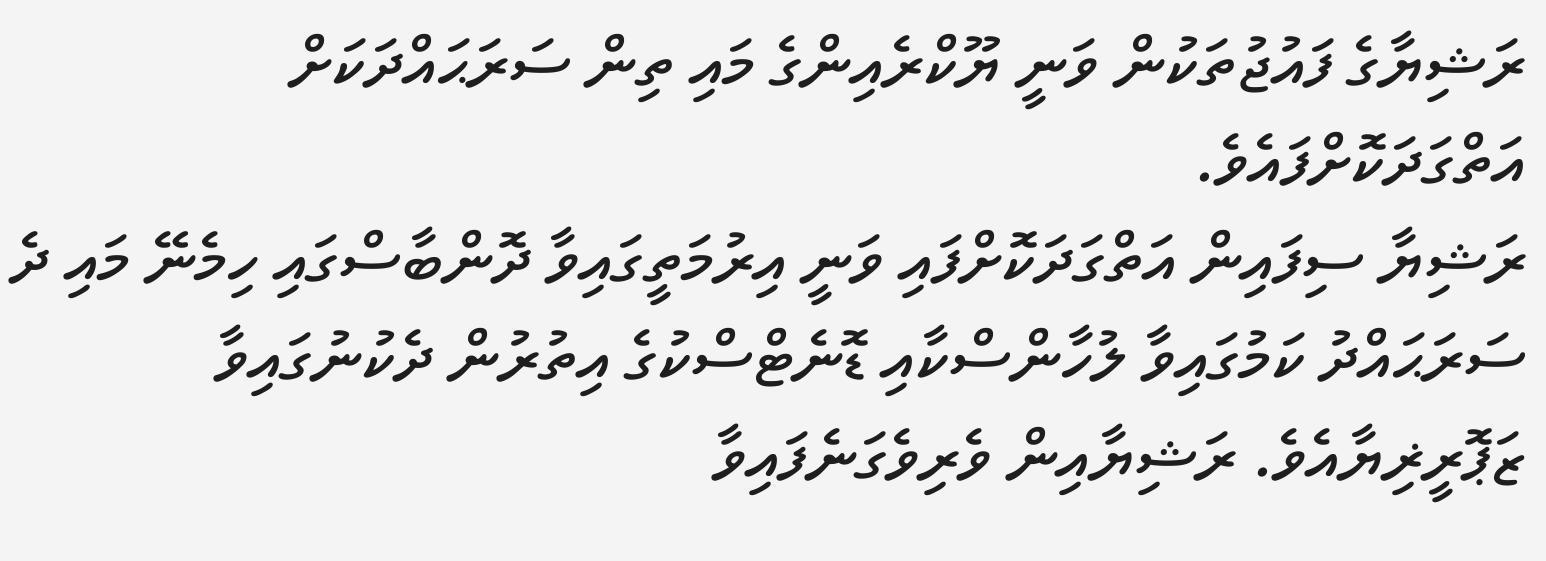ރަޝިޔާގެ ފައުޖުތަކުން ވަނީ ޔޫކްރެއިންގެ މައި ތިން ސަރަޙައްދަކަށް އަތްގަދަކޮށްފައެވެ.
ރަޝިޔާ ސިފައިން އަތްގަދަކޮށްފައި ވަނީ އިރުމަތީގައިވާ ދޮންބާސްގައި ހިމެނޭ މައި ދެ ސަރަޙައްދު ކަމުގައިވާ ލުހާންސްކާއި ޑޮނެޓްސްކުގެ އިތުރުން ދެކުނުގައިވާ ޒަޕޮރީޜިޔާއެވެ. ރަޝިޔާއިން ވެރިވެގަނެފައިވާ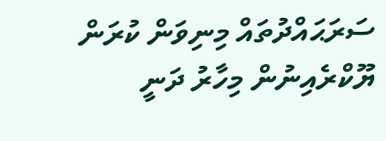ސަރަޙައްދުތައް މިނިވަން ކުރަން ޔޫކްރެއިނުން މިހާރު ދަނީ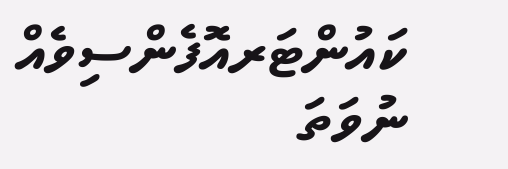ކައުންޓަރއޮފެންސިވެއް ނުވަތަ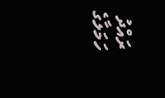ރައްދު ހަމަލާގެ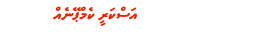އަސްކަރީ ކެމްޕޭނެއް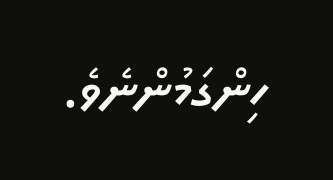ހިންގަމުންނެވެ.